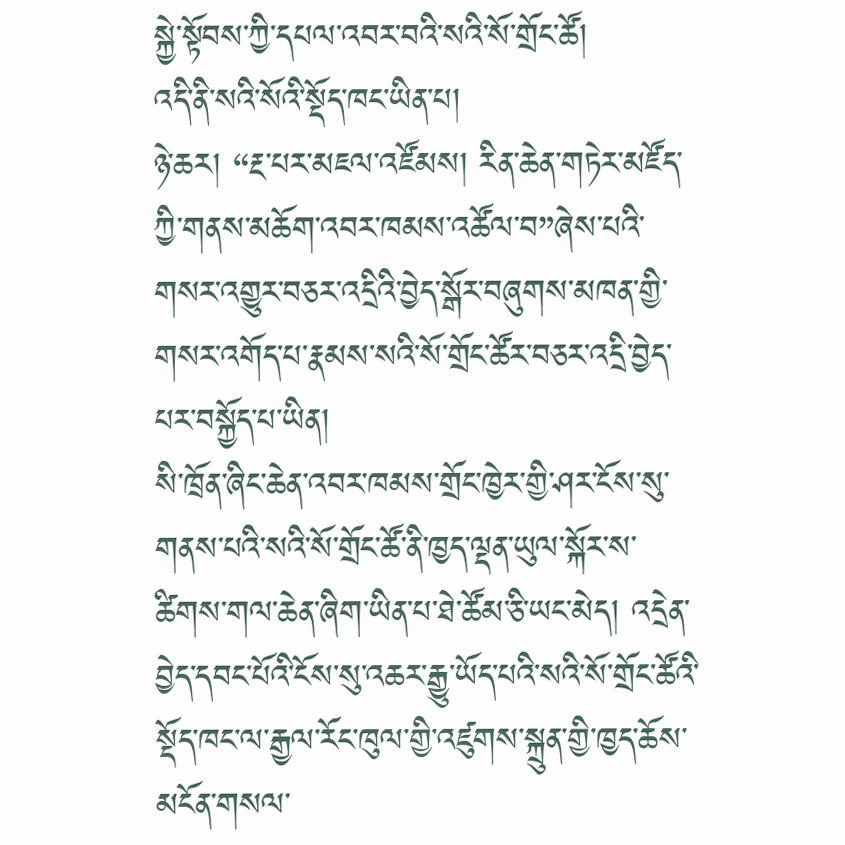སྐྱེ་སྟོབས་ཀྱི་དཔལ་འབར་བའི་སའི་སོ་གྲོང་ཚོ།
འདི་ནི་སའི་སོའི་སྡོད་ཁང་ཡིན་པ།
ཉེ་ཆར། “རྔ་པར་མཇལ་འཛོམས། རིན་ཆེན་གཏེར་མཛོད་ཀྱི་གནས་མཆོག་འབར་ཁམས་འཚོལ་བ”ཞེས་པའི་གསར་འགྱུར་བཅར་འདྲིའི་བྱེད་སྒོར་བཞུགས་མཁན་གྱི་གསར་འགོད་པ་རྣམས་སའི་སོ་གྲོང་ཚོར་བཅར་འདྲི་བྱེད་པར་བསྐྱོད་པ་ཡིན།
སི་ཁྲོན་ཞིང་ཆེན་འབར་ཁམས་གྲོང་ཁྱེར་གྱི་ཤར་ངོས་སུ་གནས་པའི་སའི་སོ་གྲོང་ཚོ་ནི་ཁྱད་ལྡན་ཡུལ་སྐོར་ས་ཚིགས་གལ་ཆེན་ཞིག་ཡིན་པ་ཐེ་ཚོམ་ཅི་ཡང་མེད། འདྲེན་བྱེད་དབང་པོའི་ངོས་སུ་འཆར་རྒྱུ་ཡོད་པའི་སའི་སོ་གྲོང་ཚོའི་སྡོད་ཁང་ལ་རྒྱལ་རོང་ཁུལ་གྱི་འཛུགས་སྐྲུན་གྱི་ཁྱད་ཆོས་མངོན་གསལ་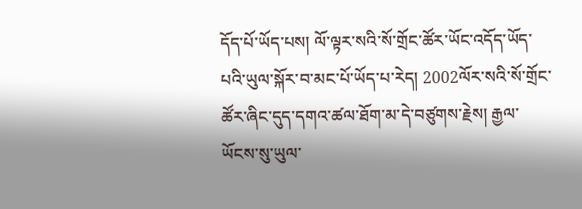དོད་པོ་ཡོད་པས། ལོ་ལྟར་སའི་སོ་གྲོང་ཚོར་ཡོང་འདོད་ཡོད་པའི་ཡུལ་སྐོར་བ་མང་པོ་ཡོད་པ་རེད། 2002ལོར་སའི་སོ་གྲོང་ཚོར་ཞིང་དུད་དགའ་ཚལ་ཐོག་མ་དེ་བཙུགས་རྗེས། རྒྱལ་ཡོངས་སུ་ཡུལ་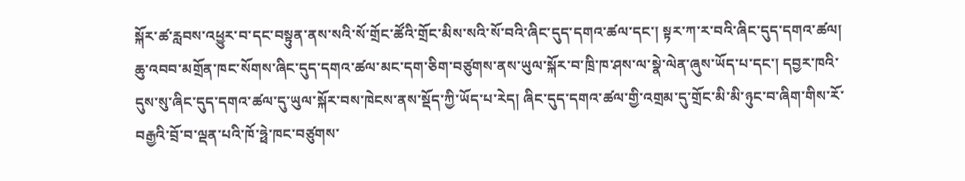སྐོར་ཚ་རླབས་འཕྱུར་བ་དང་བསྟུན་ནས་སའི་སོ་གྲོང་ཚོའི་གྲོང་མིས་སའི་སོ་བའི་ཞིང་དུད་དགའ་ཚལ་དང་། སྟར་ཀ་ར་བའི་ཞིང་དུད་དགའ་ཚལ། ཆུ་འབབ་མགྲོན་ཁང་སོགས་ཞིང་དུད་དགའ་ཚལ་མང་དག་ཅིག་བཙུགས་ནས་ཡུལ་སྐོར་བ་ཁྲི་ཁ་ཤས་ལ་སྣེ་ལེན་ཞུས་ཡོད་པ་དང་། དབྱར་ཁའི་དུས་སུ་ཞིང་དུད་དགའ་ཚལ་དུ་ཡུལ་སྐོར་བས་ཁེངས་ནས་སྡོད་ཀྱི་ཡོད་པ་རེད། ཞིང་དུད་དགའ་ཚལ་གྱི་འགྲམ་དུ་གྲོང་མི་མི་ཉུང་བ་ཞིག་གིས་རོ་བརྒྱའི་བྲོ་བ་ལྡན་པའི་ཁོ་ཧྥེ་ཁང་བཙུགས་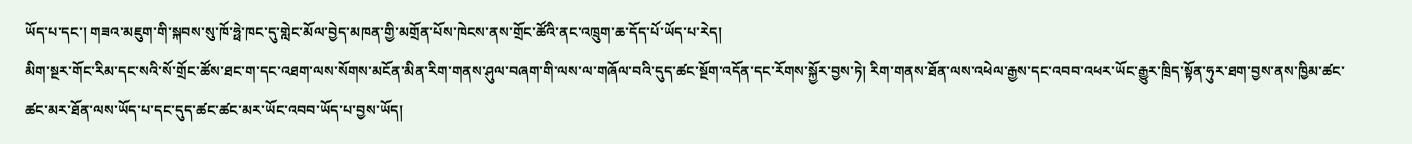ཡོད་པ་དང་། གཟའ་མཇུག་གི་སྐབས་སུ་ཁོ་ཧྥེ་ཁང་དུ་གླེང་མོལ་བྱེད་མཁན་གྱི་མགྲོན་པོས་ཁེངས་ནས་གྲོང་ཚོའི་ནང་འཁྲུག་ཆ་དོད་པོ་ཡོད་པ་རེད།
མིག་སྔར་གོང་རིམ་དང་སའི་སོ་གྲོང་ཚོས་ཐང་ག་དང་འཐག་ལས་སོགས་མངོན་མིན་རིག་གནས་ཤུལ་བཞག་གི་ལས་ལ་གཞོལ་བའི་དུད་ཚང་སྔོག་འདོན་དང་རོགས་སྐྱོར་བྱས་ཏེ། རིག་གནས་ཐོན་ལས་འཕེལ་རྒྱས་དང་འབབ་འཕར་ཡོང་རྒྱུར་ཁྲིད་སྟོན་ཧུར་ཐག་བྱས་ནས་ཁྱིམ་ཚང་ཚང་མར་ཐོན་ལས་ཡོད་པ་དང་དུད་ཚང་ཚང་མར་ཡོང་འབབ་ཡོད་པ་བྱས་ཡོད།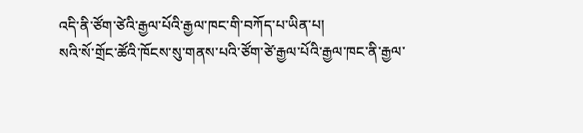འདི་ནི་ཙོག་ཙེའི་རྒྱལ་པོའི་རྒྱལ་ཁང་གི་བཀོད་པ་ཡིན་པ།
སའི་སོ་གྲོང་ཚོའི་ཁོངས་སུ་གནས་པའི་ཙོག་ཙེ་རྒྱལ་པོའི་རྒྱལ་ཁང་ནི་རྒྱལ་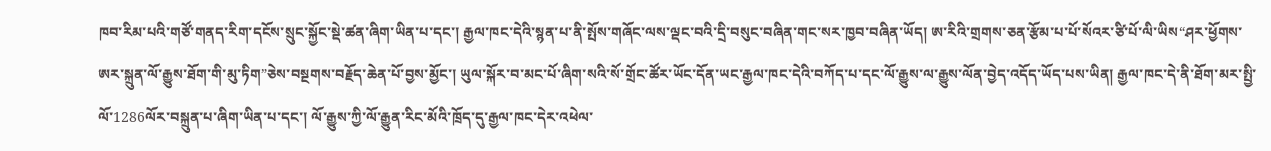ཁབ་རིམ་པའི་གཙོ་གནད་རིག་དངོས་སྲུང་སྐྱོང་སྡེ་ཚན་ཞིག་ཡིན་པ་དང་། རྒྱལ་ཁང་དེའི་སྙན་པ་ནི་སྤོས་གཞོང་ལས་ལྡང་བའི་དྲི་བསུང་བཞིན་གང་སར་ཁྱབ་བཞིན་ཡོད། ཨ་རིའི་གྲགས་ཅན་རྩོམ་པ་པོ་སོའར་ཙི་པོ་ལི་ཡིས“ཤར་ཕྱོགས་ཨར་སྐྲུན་ལོ་རྒྱུས་ཐོག་གི་མུ་ཏིག”ཅེས་བསྔགས་བརྗོད་ཆེན་པོ་བྱས་མྱོང་། ཡུལ་སྐོར་བ་མང་པོ་ཞིག་སའི་སོ་གྲོང་ཚོར་ཡོང་དོན་ཡང་རྒྱལ་ཁང་དེའི་བཀོད་པ་དང་ལོ་རྒྱུས་ལ་རྒྱུས་ལོན་བྱེད་འདོད་ཡོད་པས་ཡིན། རྒྱལ་ཁང་དེ་ནི་ཐོག་མར་སྤྱི་ལོ་1286ལོར་བསྐྲུན་པ་ཞིག་ཡིན་པ་དང་། ལོ་རྒྱུས་ཀྱི་ལོ་རྒྱུན་རིང་མོའི་ཁྲོད་དུ་རྒྱལ་ཁང་དེར་འཕེལ་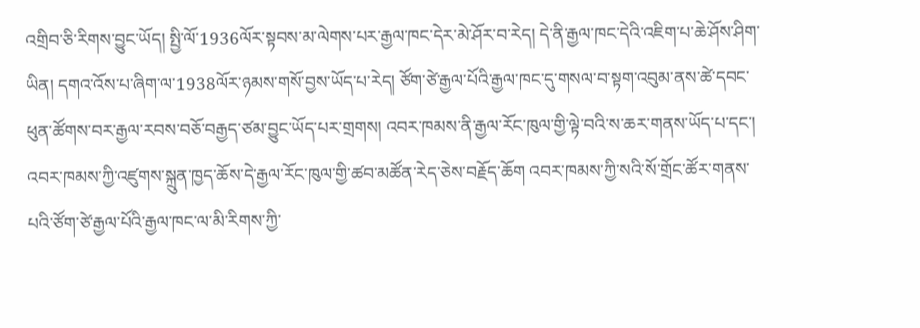འགྲིབ་ཅི་རིགས་བྱུང་ཡོད། སྤྱི་ལོ་1936ལོར་སྟབས་མ་ལེགས་པར་རྒྱལ་ཁང་དེར་མེ་ཤོར་བ་རེད། དེ་ནི་རྒྱལ་ཁང་དེའི་འཇིག་པ་ཆེ་ཤོས་ཤིག་ཡིན། དགའ་འོས་པ་ཞིག་ལ་1938ལོར་ཉམས་གསོ་བྱས་ཡོད་པ་རེད། ཙོག་ཙེ་རྒྱལ་པོའི་རྒྱལ་ཁང་དུ་གསལ་བ་སྟག་འབུམ་ནས་ཚེ་དབང་ཕུན་ཚོགས་བར་རྒྱལ་རབས་བཅོ་བརྒྱད་ཙམ་བྱུང་ཡོད་པར་གྲགས། འབར་ཁམས་ནི་རྒྱལ་རོང་ཁུལ་གྱི་ལྟེ་བའི་ས་ཆར་གནས་ཡོད་པ་དང་། འབར་ཁམས་ཀྱི་འཛུགས་སྐྲུན་ཁྱད་ཆོས་དེ་རྒྱལ་རོང་ཁུལ་གྱི་ཚབ་མཚོན་རེད་ཅེས་བརྗོད་ཆོག འབར་ཁམས་ཀྱི་སའི་སོ་གྲོང་ཚོར་གནས་པའི་ཙོག་ཙེ་རྒྱལ་པོའི་རྒྱལ་ཁང་ལ་མི་རིགས་ཀྱི་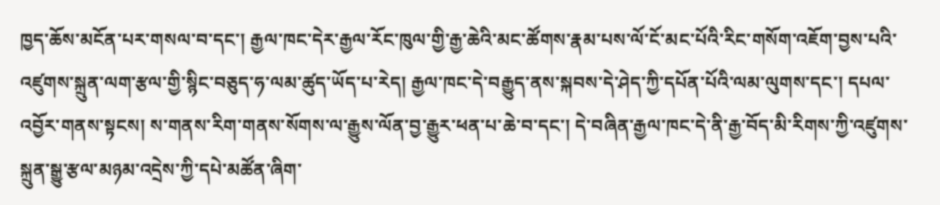ཁྱད་ཆོས་མངོན་པར་གསལ་བ་དང་། རྒྱལ་ཁང་དེར་རྒྱལ་རོང་ཁུལ་གྱི་རྒྱ་ཆེའི་མང་ཚོགས་རྣམ་པས་ལོ་ངོ་མང་པོའི་རིང་གསོག་འཇོག་བྱས་པའི་འཛུགས་སྐྲུན་ལག་རྩལ་གྱི་སྙིང་བཅུད་ཧ་ལམ་ཚུད་ཡོད་པ་རེད། རྒྱལ་ཁང་དེ་བརྒྱུད་ནས་སྐབས་དེ་ཤེད་ཀྱི་དཔོན་པོའི་ལམ་ལུགས་དང་། དཔལ་འབྱོར་གནས་སྟངས། ས་གནས་རིག་གནས་སོགས་ལ་རྒྱུས་ལོན་བྱ་རྒྱུར་ཕན་པ་ཆེ་བ་དང་། དེ་བཞིན་རྒྱལ་ཁང་དེ་ནི་རྒྱ་བོད་མི་རིགས་ཀྱི་འཛུགས་སྐྲུན་སྒྱུ་རྩལ་མཉམ་འདྲེས་ཀྱི་དཔེ་མཚོན་ཞིག་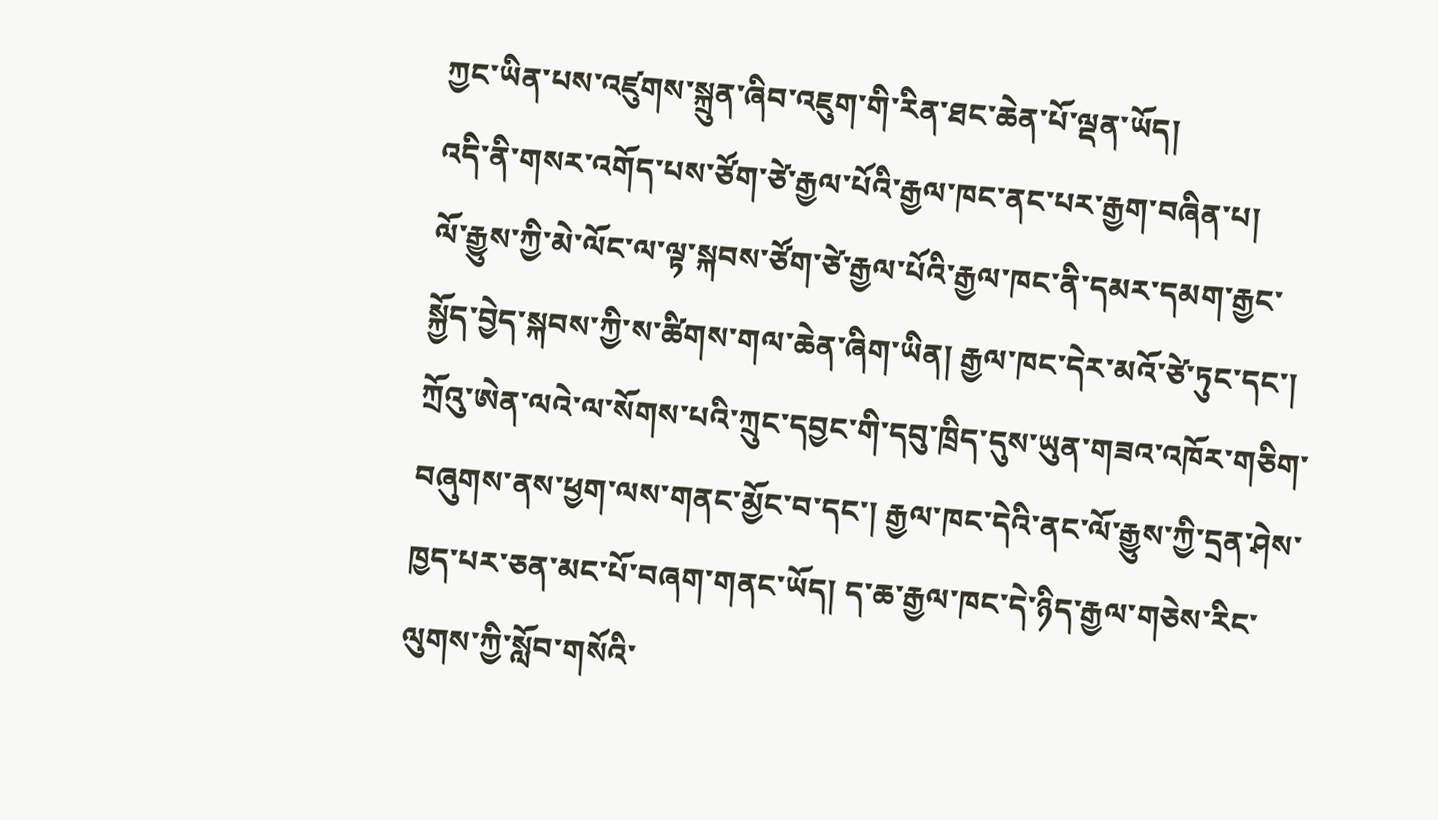ཀྱང་ཡིན་པས་འཛུགས་སྐྲུན་ཞིབ་འཇུག་གི་རིན་ཐང་ཆེན་པོ་ལྡན་ཡོད།
འདི་ནི་གསར་འགོད་པས་ཙོག་ཙེ་རྒྱལ་པོའི་རྒྱལ་ཁང་ནང་པར་རྒྱག་བཞིན་པ།
ལོ་རྒྱུས་ཀྱི་མེ་ལོང་ལ་ལྟ་སྐབས་ཙོག་ཙེ་རྒྱལ་པོའི་རྒྱལ་ཁང་ནི་དམར་དམག་རྒྱང་སྐྱོད་བྱེད་སྐབས་ཀྱི་ས་ཚིགས་གལ་ཆེན་ཞིག་ཡིན། རྒྱལ་ཁང་དེར་མའོ་ཙེ་ཏུང་དང་། ཀྲོའུ་ཨེན་ལའེ་ལ་སོགས་པའི་ཀྲུང་དབྱང་གི་དབུ་ཁྲིད་དུས་ཡུན་གཟའ་འཁོར་གཅིག་བཞུགས་ནས་ཕྱག་ལས་གནང་མྱོང་བ་དང་། རྒྱལ་ཁང་དེའི་ནང་ལོ་རྒྱུས་ཀྱི་དྲན་ཤེས་ཁྱད་པར་ཅན་མང་པོ་བཞག་གནང་ཡོད། ད་ཆ་རྒྱལ་ཁང་དེ་ཉིད་རྒྱལ་གཅེས་རིང་ལུགས་ཀྱི་སློབ་གསོའི་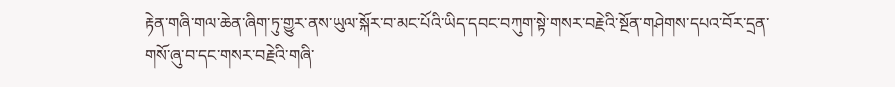རྟེན་གཞི་གལ་ཆེན་ཞིག་ཏུ་གྱུར་ནས་ཡུལ་སྐོར་བ་མང་པོའི་ཡིད་དབང་བཀུག་སྟེ་གསར་བརྗེའི་སྔོན་གཤེགས་དཔའ་བོར་དྲན་གསོ་ཞུ་བ་དང་གསར་བརྗེའི་གཞི་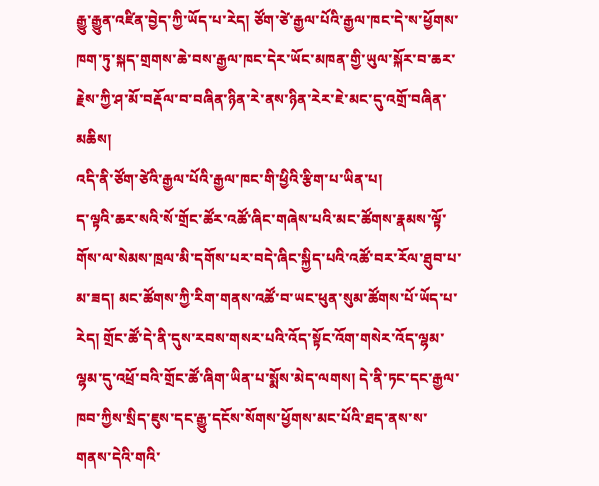རྒྱུ་རྒྱུན་འཛིན་བྱེད་ཀྱི་ཡོད་པ་རེད། ཙོག་ཙེ་རྒྱལ་པོའི་རྒྱལ་ཁང་དེ་ས་ཕྱོགས་ཁག་ཏུ་སྐད་གྲགས་ཆེ་བས་རྒྱལ་ཁང་དེར་ཡོང་མཁན་གྱི་ཡུལ་སྐོར་བ་ཆར་རྗེས་ཀྱི་ཤ་མོ་བརྡོལ་བ་བཞིན་ཉིན་རེ་ནས་ཉིན་རེར་ཇེ་མང་དུ་འགྲོ་བཞིན་མཆིས།
འདི་ནི་ཙོག་ཙེའི་རྒྱལ་པོའི་རྒྱལ་ཁང་གི་ཕྱིའི་རྩིག་པ་ཡིན་པ།
ད་ལྟའི་ཆར་སའི་སོ་གྲོང་ཚོར་འཚོ་ཞིང་གཞེས་པའི་མང་ཚོགས་རྣམས་ལྟོ་གོས་ལ་སེམས་ཁྲལ་མི་དགོས་པར་བདེ་ཞིང་སྐྱིད་པའི་འཚོ་བར་རོལ་ཐུབ་པ་མ་ཟད། མང་ཚོགས་ཀྱི་རིག་གནས་འཚོ་བ་ཡང་ཕུན་སུམ་ཚོགས་པོ་ཡོད་པ་རེད། གྲོང་ཚོ་དེ་ནི་དུས་རབས་གསར་པའི་འོད་སྟོང་འོག་གསེར་འོད་ལྷམ་ལྷམ་དུ་འཕྲོ་བའི་གྲོང་ཚོ་ཞིག་ཡིན་པ་སྨོས་མེད་ལགས། དེ་ནི་ཏང་དང་རྒྱལ་ཁབ་ཀྱིས་སྲིད་ཇུས་དང་རྒྱུ་དངོས་སོགས་ཕྱོགས་མང་པོའི་ཐད་ནས་ས་གནས་དེའི་གའི་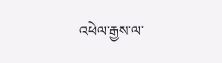འཕེལ་རྒྱས་ལ་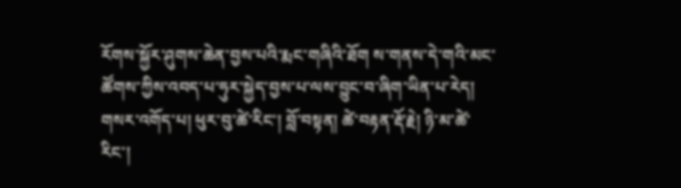རོགས་སྐྱོར་ཤུགས་ཆེན་བྱས་པའི་རྨང་གཞིའི་ཐོག ས་གནས་དེ་གའི་མང་ཚོགས་ཀྱིས་འབད་པ་ཧུར་སྐྱེད་བྱས་པ་ལས་བྱུང་བ་ཞིག་ཡིན་པ་རེད།
གསར་འགོད་པ། ཕུར་བུ་ཚེ་རིང་། བློ་བསྟན། ཚེ་བརྟན་རྡོ་རྗེ། ཉི་མ་ཚེ་རིང་།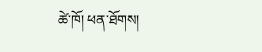ཚེ་ཁོ། ཕན་ཐོགས།